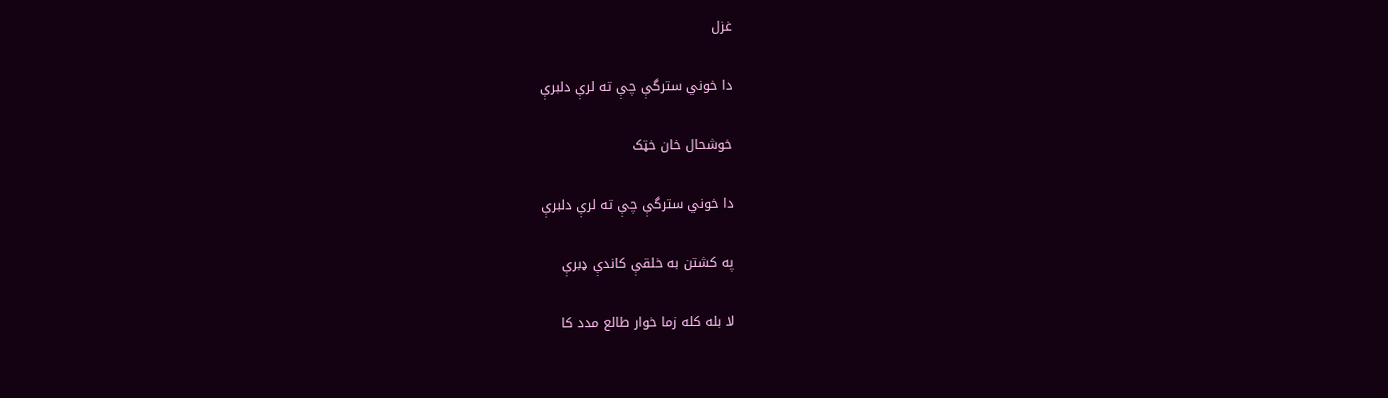غزل

دا خوني سترگې چې ته لرې دلبرې

خوشحال خان خټک

دا خوني سترگې چې ته لرې دلبرې

په کشتن به خلقې کاندې ډبرې

لا بله کله زما خوار طالع مدد کا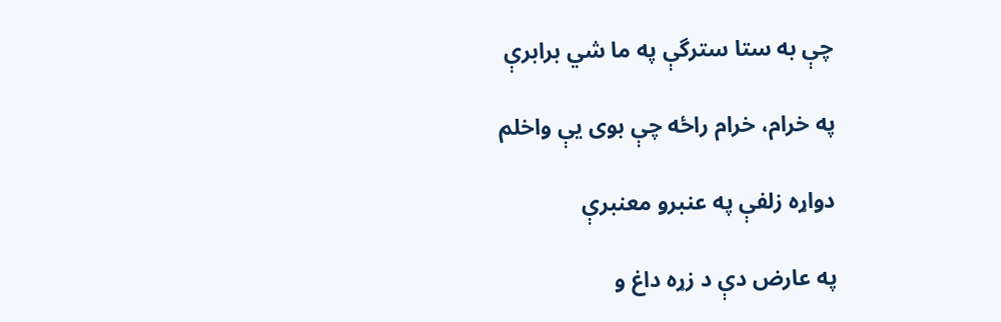چې به ستا سترگې په ما شي برابرې

په خرام، خرام راځه چې بوی يې واخلم

دواړه زلفې په عنبرو معنبرې

په عارض دې د زړه داغ و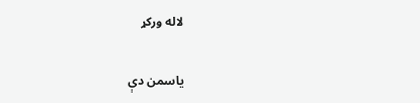لاله ورکړ

ياسمن دې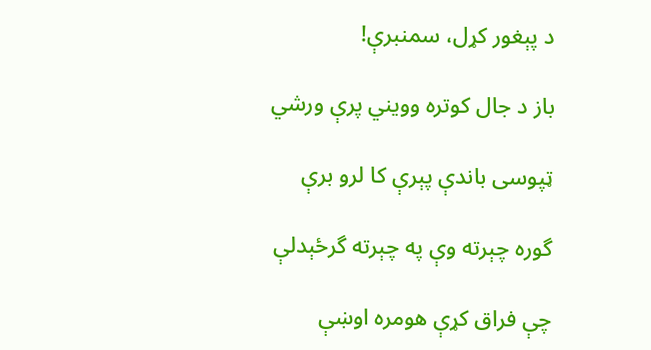د پېغور کړل، سمنبرې!

باز د جال کوتره وويني پرې ورشي

ټپوسی باندې پېرې کا لرو برې

گوره چېرته وې په چېرته گرځېدلې

چې فراق کړې هومره اوښې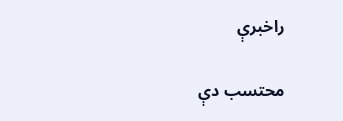راخبرې

محتسب دې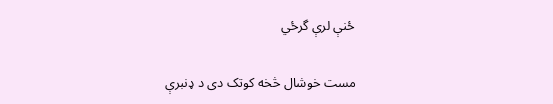ځنې لرې گرځي

مست خوشال څخه کوتک دی د ډنبرې